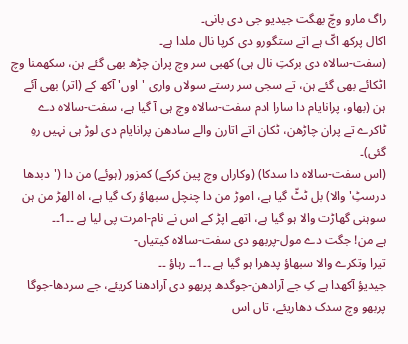راگ مارو وچّ بھگت جیدیو جی دی بانی۔
اکال پرکھ اکّ ہے اتے ستگورو دی کرپا نال ملدا ہے۔
(سفت-سالاہ دی برکتِ نال ہی) کھبی سر وچ پران چڑھ بھی گئے ہن، سکھمنا وچ اٹکائے بھی گئے ہن، تے سجی سر رستے سولاں واری 'اوں' آکھ کے (اتر) بھی آئے ہن (بھاو، پرانایام دا سارا ادم سفت-سالاہ وچ ہی آ گیا ہے، سفت-سالاہ دے ٹاکرے تے پران چاڑھن، ٹکان اتے اتارن والے سادھن پرانایام دی لوڑ ہی نہیں رہِ گئی)۔
(اس سفت-سالاہ دا سدکا) (وکاراں وچ پین کرکے) کمزور (ہوئے) من دا ('دبدھا درسٹِ' والا) بل ٹٹّ گیا ہے، اموڑ من دا چنچل سبھاؤ رک گیا ہے، اہ الھڑ من ہن سوہنی گھاڑت والا ہو گیا ہے، اتھے اپڑ کے اس نے نام-امرت پی لیا ہے ۔۔1۔۔
ہے من! جگت دے مول-پربھو دی سفت-سالاہ کیتیاں-
تیرا وتکرے والا سبھاؤ پدھرا ہو گیا ہے ۔۔1۔۔ رہاؤ ۔۔
جیدیؤ آکھدا ہے کِ جے آرادھن-جوگدھ پربھو دی آرادھنا کریئے، جے سردھا-جوگا پربھو وچ سدک دھاریئے، تاں اس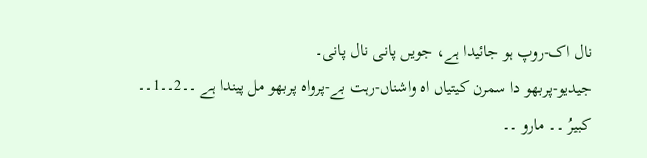نال اک-روپ ہو جائیدا ہے، جویں پانی نال پانی۔
جیدیو-پربھو دا سمرن کیتیاں اہ واشناں-رہت بے-پرواہ پربھو مل پیندا ہے ۔۔2۔۔1۔۔
کبیرُ ۔۔ مارو ۔۔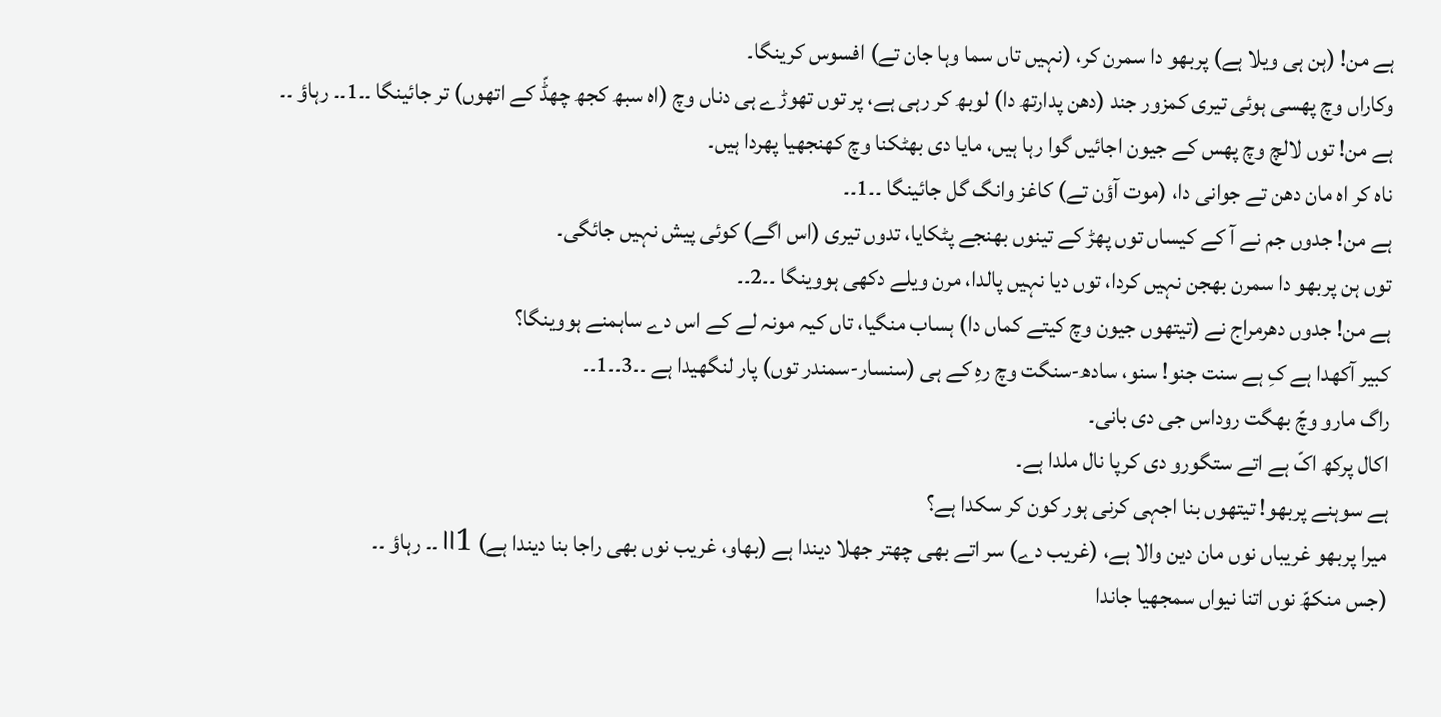ہے من! (ہن ہی ویلا ہے) پربھو دا سمرن کر، (نہیں تاں سما وہا جان تے) افسوس کرینگا۔
وکاراں وچ پھسی ہوئی تیری کمزور جند (دھن پدارتھ دا) لوبھ کر رہی ہے، پر توں تھوڑے ہی دناں وچ (اہ سبھ کجھ چھڈّ کے اتھوں) تر جائینگا ۔۔1۔۔ رہاؤ ۔۔
ہے من! توں لالچ وچ پھس کے جیون اجائیں گوا رہا ہیں، مایا دی بھٹکنا وچ کھنجھیا پھردا ہیں۔
ناہ کر اہ مان دھن تے جوانی دا، (موت آؤن تے) کاغز وانگ گل جائینگا ۔۔1۔۔
ہے من! جدوں جم نے آ کے کیساں توں پھڑ کے تینوں بھنجے پٹکایا، تدوں تیری (اس اگے) کوئی پیش نہیں جائگی۔
توں ہن پربھو دا سمرن بھجن نہیں کردا، توں دیا نہیں پالدا، مرن ویلے دکھی ہووینگا ۔۔2۔۔
ہے من! جدوں دھرمراج نے (تیتھوں جیون وچ کیتے کماں دا) ہساب منگیا، تاں کیہ مونہ لے کے اس دے ساہمنے ہووینگا؟
کبیر آکھدا ہے کِ ہے سنت جنو! سنو، سادھ-سنگت وچ رہِ کے ہی (سنسار-سمندر توں) پار لنگھیدا ہے ۔۔3۔۔1۔۔
راگ مارو وچّ بھگت روداس جی دی بانی۔
اکال پرکھ اکّ ہے اتے ستگورو دی کرپا نال ملدا ہے۔
ہے سوہنے پربھو! تیتھوں بنا اجہی کرنی ہور کون کر سکدا ہے؟
میرا پربھو غریباں نوں مان دین والا ہے، (غریب دے) سر اتے بھی چھتر جھلا دیندا ہے (بھاو، غریب نوں بھی راجا بنا دیندا ہے) ॥1۔۔ رہاؤ ۔۔
(جس منکھّ نوں اتنا نیواں سمجھیا جاندا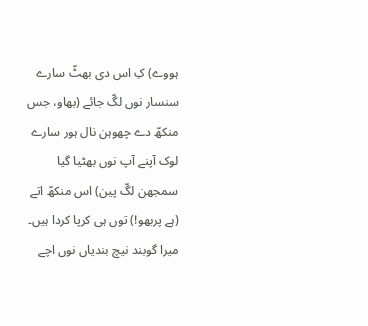ہووے) کِ اس دی بھٹّ سارے سنسار نوں لگّ جائے (بھاو، جس منکھّ دے چھوہن نال ہور سارے لوک آپنے آپ نوں بھٹیا گیا سمجھن لگّ پین) اس منکھّ اتے (ہے پربھو!) توں ہی کرپا کردا ہیں۔
میرا گوبند نیچ بندیاں نوں اچے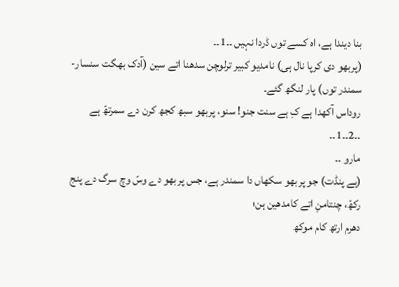بنا دیندا ہے، اہ کسے توں ڈردا نہیں ۔۔1۔۔
(پربھو دی کرپا نال ہی) نامدیو کبیر ترلوچن سدھنا اتے سین (آدک بھگت سنسار-سمندر توں) پار لنگھ گئے۔
روداس آکھدا ہے کِ ہے سنت جنو! سنو، پربھو سبھ کجھ کرن دے سمرتھّ ہے ۔۔2۔۔1۔۔
مارو ۔۔
(ہے پنڈت) جو پربھو سکھاں دا سمندر ہے، جس پربھو دے وسّ وچ سرگ دے پنج رکھّ، چنتامنِ اتے کامدھین ہن؛
دھرم ارتھ کام موکھ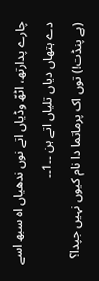چارے پدارتھ، اٹھّ وڈیاں اتے نوں ندھیاں اہ سبھ اسے دے ہتھاں دیاں تلیاں اتے ہن ۔۔1۔۔
(ہے پنڈت!) توں اک پرماتما دا نام کیوں نہیں جپدا؟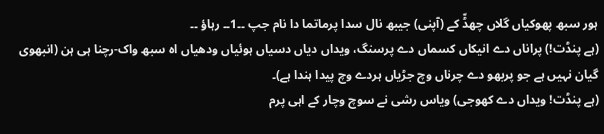ہور سبھ پھوکیاں گلاں چھڈّ کے (آپنی) جیبھ نال سدا پرماتما دا نام جپ ۔۔1۔۔ رہاؤ ۔۔
(ہے پنڈت!) پراناں دے انیکاں کسماں دے پرسنگ، ویداں دیاں دسیاں ہوئیاں ودھیاں اہ سبھ واک-رچنا ہی ہن (انبھوی گیان نہیں ہے جو پربھو دے چرناں وچ جڑیاں ہردے وچ پیدا ہندا ہے)۔
(ہے پنڈت! ویداں دے کھوجی) ویاس رشی نے سوچ وچار کے اہی پرم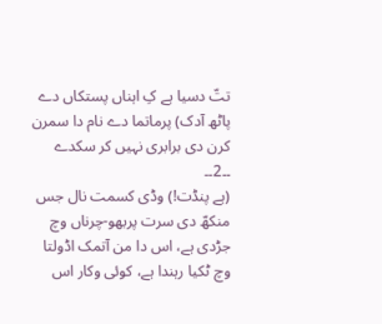تتّ دسیا ہے کِ اہناں پستکاں دے پاٹھ آدک) پرماتما دے نام دا سمرن کرن دی برابری نہیں کر سکدے ۔۔2۔۔
(ہے پنڈت!) وڈی کسمت نال جس منکھّ دی سرت پربھو-چرناں وچ جڑدی ہے، اس دا من آتمک اڈولتا وچ ٹکیا رہندا ہے، کوئی وکار اس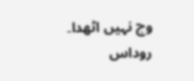وچ نہیں اٹھدا۔
روداس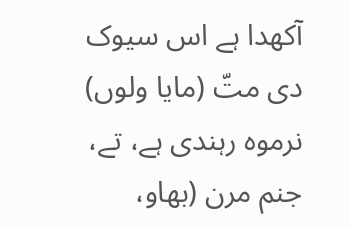آکھدا ہے اس سیوک دی متّ (مایا ولوں) نرموہ رہندی ہے، تے، جنم مرن (بھاو،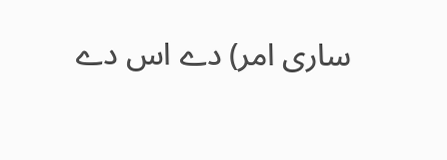ساری امر) دے اس دے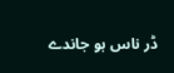ڈر ناس ہو جاندے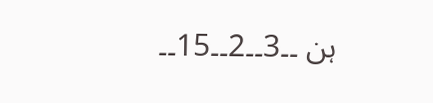ہن ۔۔3۔۔2۔۔15۔۔